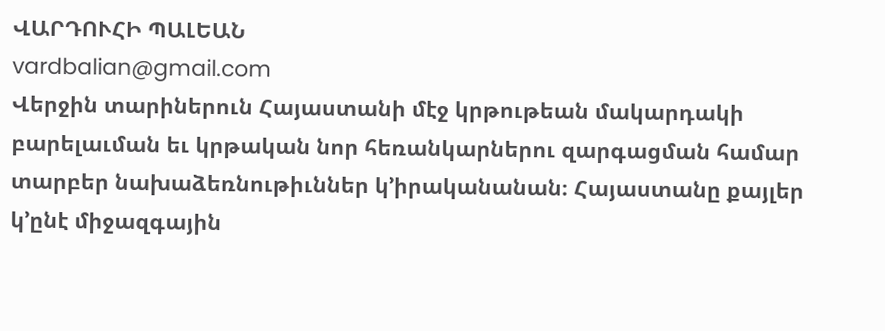ՎԱՐԴՈՒՀԻ ՊԱԼԵԱՆ
vardbalian@gmail.com
Վերջին տարիներուն Հայաստանի մէջ կրթութեան մակարդակի բարելաւման եւ կրթական նոր հեռանկարներու զարգացման համար տարբեր նախաձեռնութիւններ կ՚իրականանան։ Հայաստանը քայլեր կ՚ընէ միջազգային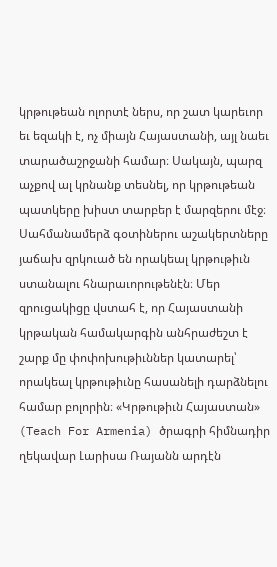կրթութեան ոլորտէ ներս, որ շատ կարեւոր եւ եզակի է, ոչ միայն Հայաստանի, այլ նաեւ տարածաշրջանի համար։ Սակայն, պարզ աչքով ալ կրնանք տեսնել, որ կրթութեան պատկերը խիստ տարբեր է մարզերու մէջ։ Սահմանամերձ գօտիներու աշակերտները յաճախ զրկուած են որակեալ կրթութիւն ստանալու հնարաւորութենէն։ Մեր զրուցակիցը վստահ է, որ Հայաստանի կրթական համակարգին անհրաժեշտ է շարք մը փոփոխութիւններ կատարել՝ որակեալ կրթութիւնը հասանելի դարձնելու համար բոլորին։ «Կրթութիւն Հայաստան» (Teach For Armenia) ծրագրի հիմնադիր ղեկավար Լարիսա Ռայանն արդէն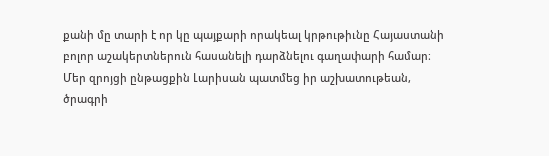քանի մը տարի է որ կը պայքարի որակեալ կրթութիւնը Հայաստանի բոլոր աշակերտներուն հասանելի դարձնելու գաղափարի համար։ Մեր զրոյցի ընթացքին Լարիսան պատմեց իր աշխատութեան, ծրագրի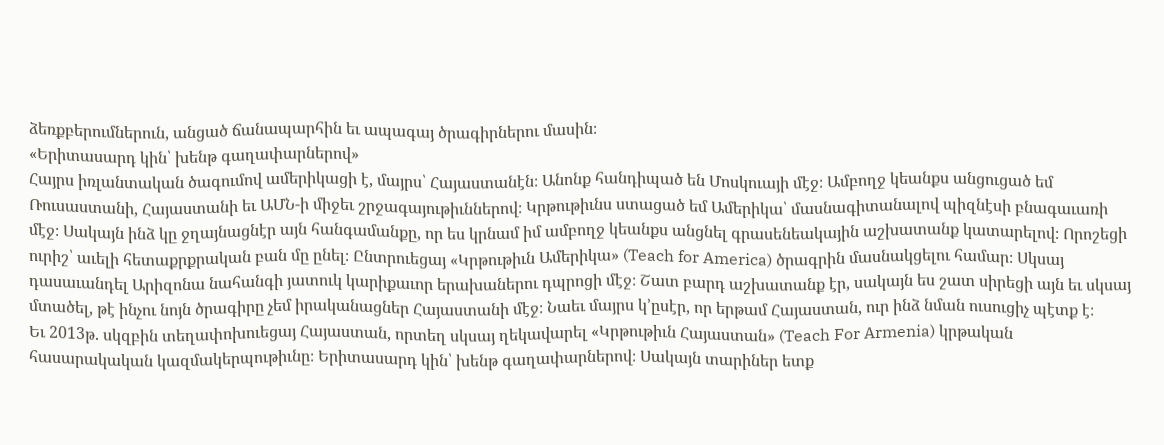ձեռքբերումներուն, անցած ճանապարհին եւ ապագայ ծրագիրներու մասին։
«Երիտասարդ կին՝ խենթ գաղափարներով»
Հայրս իռլանտական ծագումով ամերիկացի է, մայրս՝ Հայաստանէն։ Անոնք հանդիպած են Մոսկուայի մէջ։ Ամբողջ կեանքս անցուցած եմ Ռուսաստանի, Հայաստանի եւ ԱՄՆ-ի միջեւ շրջագայութիւններով։ Կրթութիւնս ստացած եմ Ամերիկա՝ մասնագիտանալով պիզնէսի բնագաւառի մէջ։ Սակայն ինձ կը ջղայնացնէր այն հանգամանքը, որ ես կրնամ իմ ամբողջ կեանքս անցնել գրասենեակային աշխատանք կատարելով։ Որոշեցի ուրիշ՝ աւելի հետաքրքրական բան մը ընել։ Ընտրուեցայ «Կրթութիւն Ամերիկա» (Teach for America) ծրագրին մասնակցելու համար։ Սկսայ դասաւանդել Արիզոնա նահանգի յատուկ կարիքաւոր երախաներու դպրոցի մէջ։ Շատ բարդ աշխատանք էր, սակայն ես շատ սիրեցի այն եւ սկսայ մտածել, թէ ինչու նոյն ծրագիրը չեմ իրականացներ Հայաստանի մէջ։ Նաեւ մայրս կ՚ըսէր, որ երթամ Հայաստան, ուր ինձ նման ուսուցիչ պէտք է։
Եւ 2013թ. սկզբին տեղափոխուեցայ Հայաստան, որտեղ սկսայ ղեկավարել «Կրթութիւն Հայաստան» (Teach For Armenia) կրթական հասարակական կազմակերպութիւնը։ Երիտասարդ կին՝ խենթ գաղափարներով։ Սակայն տարիներ ետք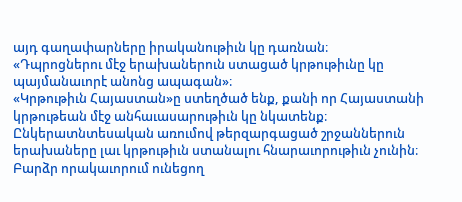այդ գաղափարները իրականութիւն կը դառնան։
«Դպրոցներու մէջ երախաներուն ստացած կրթութիւնը կը պայմանաւորէ անոնց ապագան»։
«Կրթութիւն Հայաստան»ը ստեղծած ենք, քանի որ Հայաստանի կրթութեան մէջ անհաւասարութիւն կը նկատենք։ Ընկերատնտեսական առումով թերզարգացած շրջաններուն երախաները լաւ կրթութիւն ստանալու հնարաւորութիւն չունին։ Բարձր որակաւորում ունեցող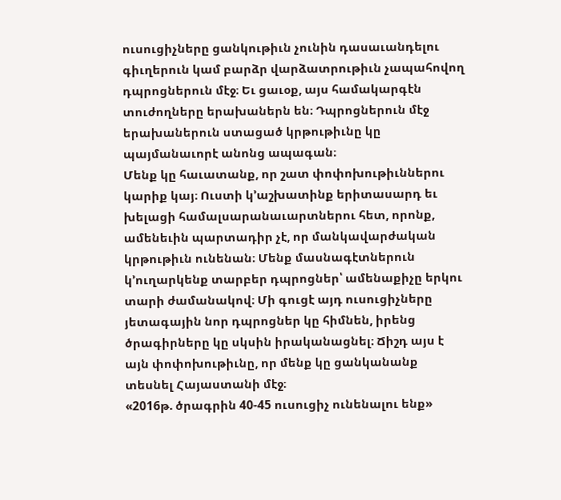ուսուցիչները ցանկութիւն չունին դասաւանդելու գիւղերուն կամ բարձր վարձատրութիւն չապահովող դպրոցներուն մէջ։ Եւ ցաւօք, այս համակարգէն տուժողները երախաներն են։ Դպրոցներուն մէջ երախաներուն ստացած կրթութիւնը կը պայմանաւորէ անոնց ապագան։
Մենք կը հաւատանք, որ շատ փոփոխութիւններու կարիք կայ։ Ուստի կ՚աշխատինք երիտասարդ եւ խելացի համալսարանաւարտներու հետ, որոնք, ամենեւին պարտադիր չէ, որ մանկավարժական կրթութիւն ունենան։ Մենք մասնագէտներուն կ՚ուղարկենք տարբեր դպրոցներ՝ ամենաքիչը երկու տարի ժամանակով։ Մի գուցէ այդ ուսուցիչները յետագային նոր դպրոցներ կը հիմնեն, իրենց ծրագիրները կը սկսին իրականացնել։ Ճիշդ այս է այն փոփոխութիւնը, որ մենք կը ցանկանանք տեսնել Հայաստանի մէջ։
«2016թ. ծրագրին 40-45 ուսուցիչ ունենալու ենք»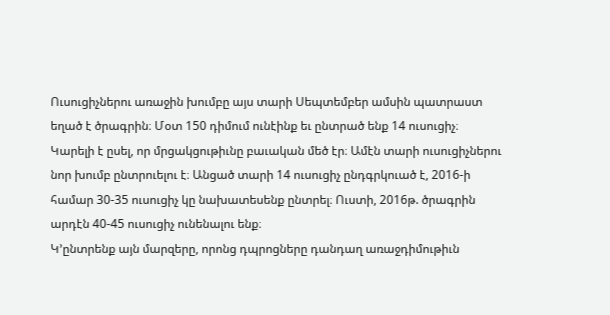Ուսուցիչներու առաջին խումբը այս տարի Սեպտեմբեր ամսին պատրաստ եղած է ծրագրին։ Մօտ 150 դիմում ունէինք եւ ընտրած ենք 14 ուսուցիչ։ Կարելի է ըսել, որ մրցակցութիւնը բաւական մեծ էր։ Ամէն տարի ուսուցիչներու նոր խումբ ընտրուելու է։ Անցած տարի 14 ուսուցիչ ընդգրկուած է, 2016-ի համար 30-35 ուսուցիչ կը նախատեսենք ընտրել։ Ուստի, 2016թ. ծրագրին արդէն 40-45 ուսուցիչ ունենալու ենք։
Կ՚ընտրենք այն մարզերը, որոնց դպրոցները դանդաղ առաջդիմութիւն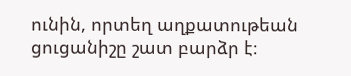ունին, որտեղ աղքատութեան ցուցանիշը շատ բարձր է։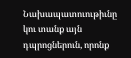Նախապատուութիւնը կու տանք այն դպրոցներուն, որոնք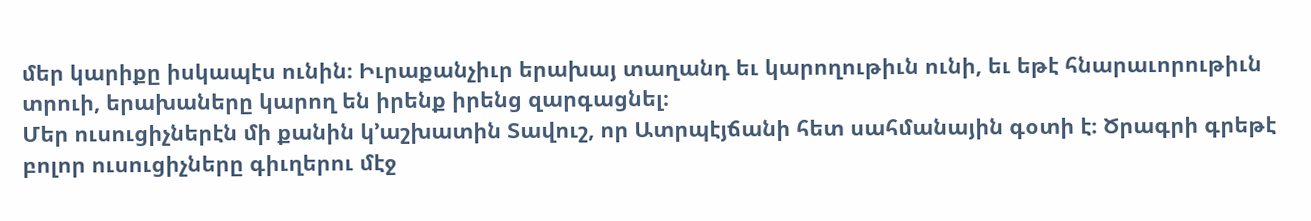մեր կարիքը իսկապէս ունին։ Իւրաքանչիւր երախայ տաղանդ եւ կարողութիւն ունի, եւ եթէ հնարաւորութիւն տրուի, երախաները կարող են իրենք իրենց զարգացնել։
Մեր ուսուցիչներէն մի քանին կ՚աշխատին Տավուշ, որ Ատրպէյճանի հետ սահմանային գօտի է։ Ծրագրի գրեթէ բոլոր ուսուցիչները գիւղերու մէջ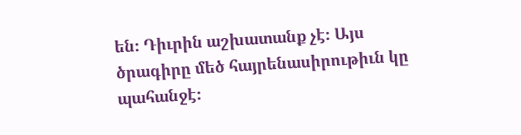են։ Դիւրին աշխատանք չէ։ Այս ծրագիրը մեծ հայրենասիրութիւն կը պահանջէ։